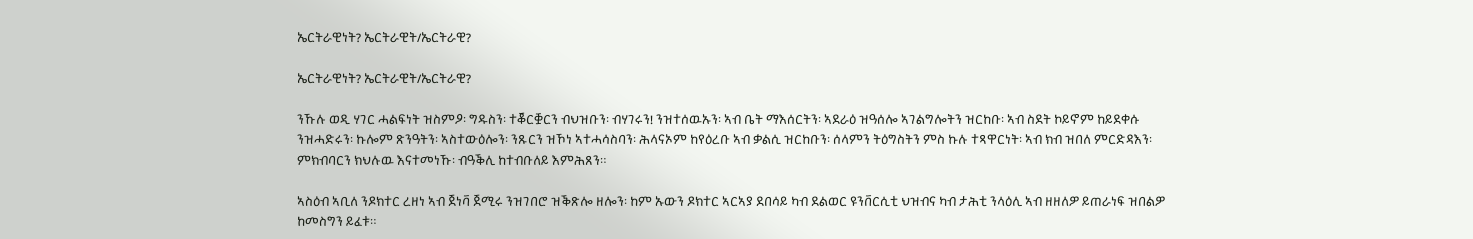ኤርትራዊነት? ኤርትራዊት/ኤርትራዊ?

ኤርትራዊነት? ኤርትራዊት/ኤርትራዊ?

ንኹሉ ወዲ ሃገር ሓልፍነት ዝስምዖ፡ ግዱስን፡ ተቖርቛርን ብህዝቡን፡ ብሃገሩን! ንዝተሰዉኡን፡ ኣብ ቤት ማእሰርትን፡ ኣደራዕ ዝዓሰሎ ኣገልግሎትን ዝርከቡ፡ ኣብ ስደት ኮይኖም ከይደቀሱ ንዝሓድሩን፡ ኩሎም ጽንዓትን፡ ኣስተውዕሎን፡ ንጹርን ዝኾነ ኣተሓሳስባን፡ ሕላናኦም ከየዕረቡ ኣብ ቃልሲ ዝርከቡን፡ ሰላምን ትዕግስትን ምስ ኩሉ ተጻዋርነት፡ ኣብ ክብ ዝበለ ምርድዳእን፡ ምክብባርን ክህሉዉ እናተመነኹ፡ ብዓቕሊ ከተብቡለይ እምሕጸን።

ኣስዕብ ኣቢለ ንዶክተር ረዘነ ኣብ ጀነቫ ጀሚሩ ንዝገበሮ ዝቕጽሎ ዘሎን፡ ከም ኡውን ዶክተር ኣርኣያ ደበሳይ ካብ ደልወር ዩንቨርሲቲ ህዝብና ካብ ታሕቲ ንላዕሊ ኣብ ዘዘለዎ ይጠራነፍ ዝበልዎ ከመስግን ይፈቱ።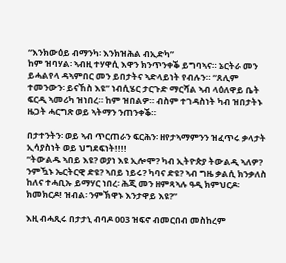“እንክውዕይ ብማንካ፡ እንክዝሕል ብኢድካ”
ከም ዝባሃል፡ ኣብዚ ተሃዋሲ እዋን ክንጥንቀቕ ይግባኣና። ኔርትራ መን ይሓልየላ ዳኣምበር መን ይበታትና ኣድላይነት የብሉን። “ጸሊም ተመንውን፡ ይናኸስ እዩ” ነብሲሄር ታርጉድ ማርሻል ኣብ ላዕለዋይ ቤት ፍርዲ ኣመሪካ ዝነበረ። ከም ዝበልዎ። ብስም ተገዳስነት ካብ ዝበታትኑ ዜጋት ሓርግጽ ወይ ኣትማን ንጠንቀቕ።

በታተንትን፡ ወይ ኣብ ጥርጠራን ፍርሕን፡ ዘየታኣማምንን ዝፈጥሩ ቃላታት ኢሳያስነት ወይ ህግደፍነት!!!!
“ትውልዱ ኣበይ እዩ? ወያነ እዩ ኢሎሞ? ካብ ኢትዮጵያ ትውልዲ ኣለዎ? ንምዃኑ ኤርትርዊ ድዩ? ኣበይ ነይሩ? ካባና ድዩ? ኣብ ግዜ ቃልሲ ክንቃለስ ከለና ተሓቢኡ ይማሃር ነበረ፡ ሕጂ መን ዘምጻኣሉ ዓዲ ክምህርዶ፡ ክመክርዶ! ዝብል፡ ንምኽዋኑ እንታዋይ እዩ?”

እዚ ብሓጺሩ በታታኒ ብባዶ 003 ዝፍኖ ብመርበብ መስከረም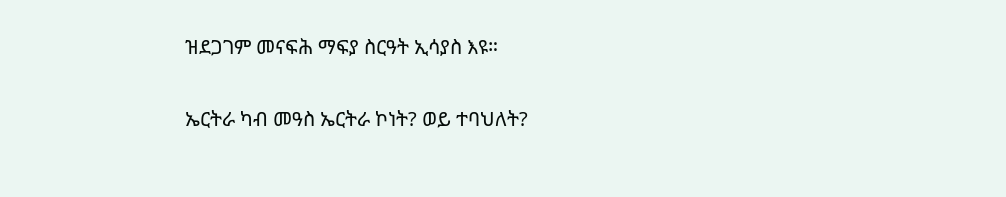ዝደጋገም መናፍሕ ማፍያ ስርዓት ኢሳያስ እዩ።

ኤርትራ ካብ መዓስ ኤርትራ ኮነት? ወይ ተባህለት?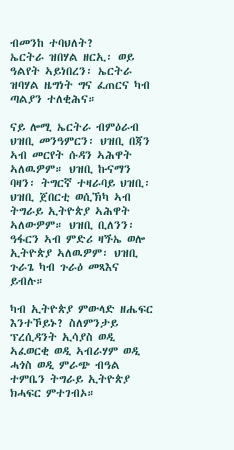ብመንከ ተባህለት?
ኤርትራ ዝበሃል ዘርኢ፡ ወይ ዓልየት ኣይነበረን፡ ኤርትራ ዝባሃል ዜግነት ግና ፈጠርና ካብ ጣልያን ተለቂሕና።

ናይ ሎሚ ኤርትራ ብምዕራብ ህዝቢ መንዓምርን፡ ህዝቢ በጃን ኣብ መርየት ሱዳን ኣሕዋት ኣለዉዎም። ህዝቢ ኩናማን ባዛን፡ ትግርኛ ተዛራባይ ህዝቢ፡ ህዝቢ ጀበርቲ ወሲኽካ ኣብ ትግራይ ኢትዮጵያ ኣሕዋት ኣለውዎም። ህዝቢ ቢለንን፡ ዓፋርን ኣብ ምድሪ ዛጙኤ ወሎ ኢትዮጵያ ኣለዉዎም፡ ህዝቢ ጉራጌ ካብ ጉራዕ መጻእና ይብሉ።

ካብ ኢትዮጵያ ምውላድ ዘሔፍር እንተኾይኑ? ስለምንታይ ፕረሲዳንት ኢሳያስ ወዲ ኣፈወርቂ ወዲ ኣብራሃም ወዲ ሓጎስ ወዲ ምራጭ ብዓል ተምቤን ትግራይ ኢትዮጵያ ክሓፍር ምተገብኦ።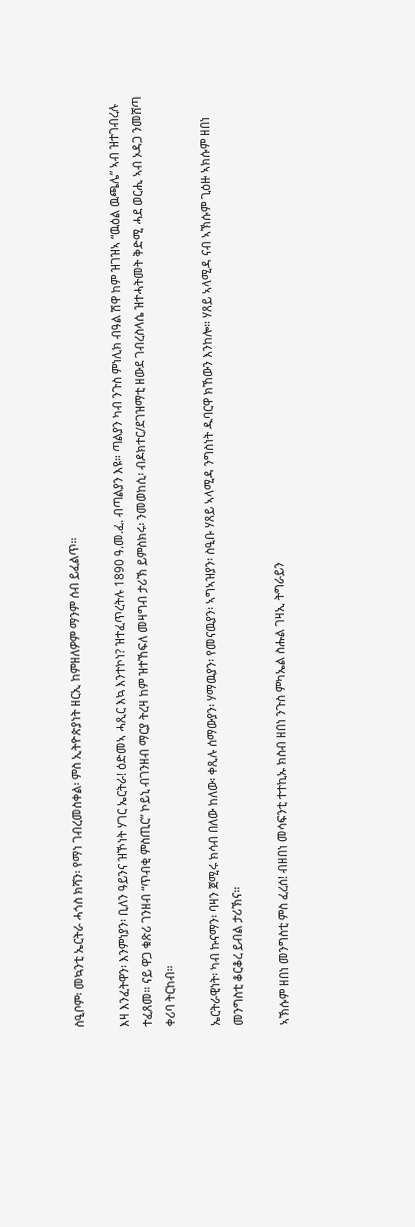ስዒቦም፡ መኳንቲ ኤርትራ ሓጎስ ክሻን፡ የማነ ገብረመስቀል፡ ምስ ኢትዮጵያነት ዘርኢ ከምዘለዎም ማንም ሰብ ይፈልጥ።

እዛ እንፈትዋን፡ እንምነያን፡ ቢለን ዓይንና ዝኾነት ሃገር ኤርትራ! ዕድመኣ ሓጺር እኳ እንተኮነ? ዝተፈጥረትሉ 1890 ዓ.መ.ፈ. ብጣልያን እዩ። ጣልያን ካብ ንጉስ ምነሊክ ብዓል ሽዋ ከም ዝገዝኣ “ዉዕል ዉጫሌ” ኣብ ዝተገብረሉ ተፈጸመ። ናይ ዋጋ ቁጽሪ ገንዘብ “ጥብቂ ምስጢር” ኮይኒ ብገንዘብ ማርያ ትረዛ ከም ዝተኸፍለ መዛግብ ታሪኽ ይምስክሩ፡ ንመወከሲ፡ ብዶክተር/ደገዝማቲ ዘውደ ገብረስላሴ ዝተሓትመት ቅድሚ ሓደ ወርሒ ኣብ ኦዳጋ ንመሸጣ ቀሪባ ትርከብ።

ኤርትራዊነት፡ ካብ ኩናማን፡ ባዛን ጀሚሩ ክሳብ በለው ከለው፡ ቀጺሉ ሰማውያን፡ ሃማዉያን፡ የመናዉያን፡ ኣግኣዝያን፡ ስዒቡ ሃጸይ ኣላሚዳ ንግስነት ዱባርዋ ክኸውን እንከሎ። ሃጸይ ኣላሚዳ ናብ ኣኽሱም ጊዕዙ ኣክሱም ዘበነ መንግስቲ ቆርቆረ ይብል ታሪኽና።

ኣኽሱም ዘበነ መንግስቲ ምስ ፈረሰ! ብዘበነ መሳፍንቲ ተተኪኡ ክስብ ዘበነ ንጉስ ምካኤል ስሑል ገዛኢ ትግራይን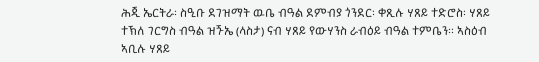ሕጂ ኤርትራ፡ ስዒቡ ደገዝማት ዉቤ ብዓል ደምብያ ጎንደር፡ ቀጺሉ ሃጸይ ተድሮስ፡ ሃጸይ ተኽለ ገርግስ ብዓል ዝጙኤ (ላስታ) ናብ ሃጸይ የውሃንስ ራብዕይ ብዓል ተምቤን። ኣስዕብ ኣቢሉ ሃጸይ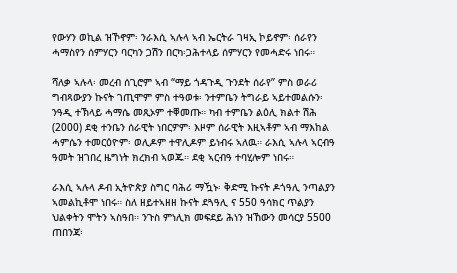የውሃን ወኪል ዝኾኖም፡ ንራእሲ ኣሉላ ኣብ ኤርትራ ገዛኢ ኮይኖም፡ ሰራየን ሓማስየን ሰምሃርን ባርካን ጋሽን በርካ፡ጋሕተላይ ሰምሃርን የመሓድሩ ነበሩ።

ሻለቃ ኣሉላ፡ መረብ ሰጊሮም ኣብ “ማይ ጎዳጉዲ ጉንደት ሰራየ” ምስ ወራሪ ግብጻውያን ኩናት ገጢሞም ምስ ተዓወቱ፡ ንተምቤን ትግራይ ኣይተመልሱን፡ ንዓዲ ተኽላይ ሓማሴ መጺኦም ተቐመጡ። ካብ ተምቤን ልዕሊ ክልተ ሽሕ (2000) ደቂ ተንቤን ሰራዊት ነበርዎም፡ እዞም ሰራዊት እዚኣቶም ኣብ ማእከል ሓምሴን ተመርዕዮም፡ ወሊዶም ተዋሊዶም ይነብሩ ኣለዉ። ራእሲ ኣሉላ ኣርብዓ ዓመት ዝገበረ ዜግነት ክረክብ ኣወጁ። ደቂ ኣርብዓ ተባሂሎም ነበሩ።

ራእሲ ኣሉላ ዶብ ኢትዮጵያ ስግር ባሕሪ ማዃኑ፡ ቅድሚ ኩናት ዶጎዓሊ ንጣልያን ኣመልኪቶሞ ነበሩ። ስለ ዘይተኣዘዘ ኩናት ደጓዓሊ ና 550 ዓሳክር ጥልያን ህልቀትን ሞትን ኣስዓበ። ንጉስ ምነሊክ መፍደይ ሕነን ዝኸውን መሳርያ 5500 ጠበንጃ፡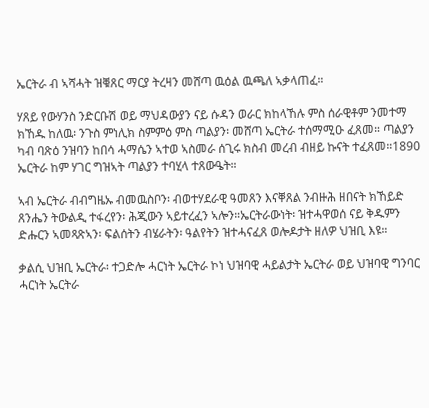ኤርትራ ብ ኣሻሓት ዝቑጸር ማርያ ትረዛን መሸጣ ዉዕል ዉጫለ ኣቃላጠፈ።

ሃጸይ የውሃንስ ንድርቡሽ ወይ ማህዳውያን ናይ ሱዳን ወራር ክከላኸሉ ምስ ሰራዊቶም ንመተማ ክኸዱ ከለዉ፡ ንጉስ ምነሊክ ስምምዕ ምስ ጣልያን፡ መሸጣ ኤርትራ ተሰማሚዑ ፈጸመ። ጣልያን ካብ ባጽዕ ንዝባን ከበሳ ሓማሴን ኣተወ ኣስመራ ሰጊሩ ክስብ መረብ ብዘይ ኩናት ተፈጸመ።1890 ኤርትራ ከም ሃገር ግዝኣት ጣልያን ተባሂላ ተጸውዔት።

ኣብ ኤርትራ ብብግዜኡ ብመዉስቦን፡ ብወተሃደራዊ ዓመጸን እናቐጸል ንብዙሕ ዘበናት ክኸይድ ጸንሔን ትውልዲ ተፋረየን፡ ሕጂውን ኣይተረፈን ኣሎን።ኤርትራውነት፡ ዝተሓዋወሰ ናይ ቅዱምን ድሑርን ኣመጻጽኣን፡ ፍልሰትን ብሄራትን፡ ዓልየትን ዝተሓናፈጸ ወሎዶታት ዘለዎ ህዝቢ እዩ።

ቃልሲ ህዝቢ ኤርትራ፡ ተጋድሎ ሓርነት ኤርትራ ኮነ ህዝባዊ ሓይልታት ኤርትራ ወይ ህዝባዊ ግንባር ሓርነት ኤርትራ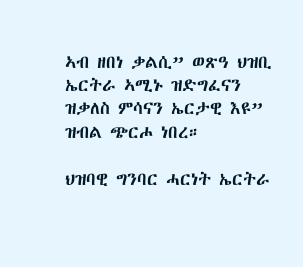ኣብ ዘበነ ቃልሲ” ወጽዓ ህዝቢ ኤርትራ ኣሚኑ ዝድግፈናን ዝቃለስ ምሳናን ኤርታዊ እዩ” ዝብል ጭርሖ ነበረ።

ህዝባዊ ግንባር ሓርነት ኤርትራ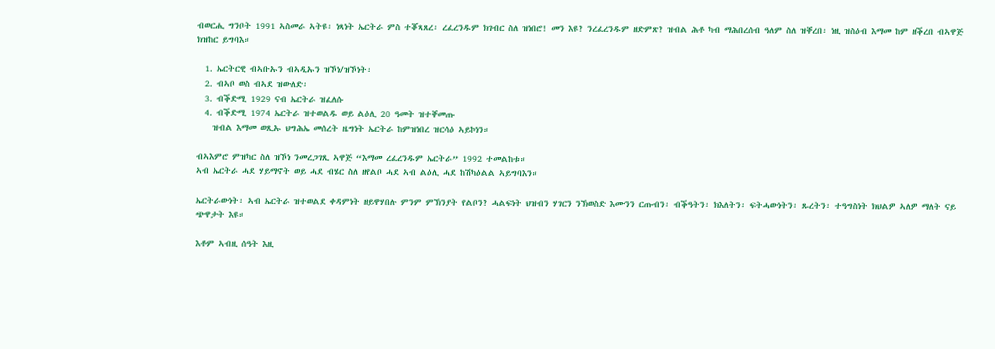ብወርሒ ግንቦት 1991 ኣስመራ ኣትዩ፡ ነጻነት ኤርትራ ምስ ተቖጻጸረ፡ ረፈረንዱም ክገብር ስለ ዝነበሮ! መን እዩ? ንረፈረንዱም ዘድምጽ? ዝብል ሕቶ ካብ ማሕበረሰብ ዓለም ስለ ዝቐረበ፡ ነዚ ዝስዕብ እማመ ከም ዘቕረበ ብኣዋጅ ክዝከር ይግባእ።

  1. ኤርትርዊ ብኣቡኡን ብኣዲኡን ዝኾነ/ዝኾነት፡
  2. ብኣቦ ወስ ብኣደ ዝውለድ፡
  3. ብቕድሚ 1929 ናብ ኤርትራ ዝፈለሱ
  4. ብቕድሚ 1974 ኤርትራ ዝተወልዱ ወይ ልዕሊ 20 ዓመት ዝተቐመጡ
    ዝብል እማመ ወጺኡ ህግሕኤ መሰረት ዜግነት ኤርትራ ከምዝነበረ ዝርሳዕ ኣይኮነን።

ብኣእምሮ ምዝካር ስለ ዝኾነ ንመረጋገጺ ኣዋጅ “እማመ ረፈረንዱም ኤርትራ” 1992 ተመልከቱ።
ኣብ ኤርትራ ሓደ ሃይማኖት ወይ ሓደ ብሄር ስለ ዘየልቦ ሓደ ኣብ ልዕሊ ሓደ ከሽካዕልል ኣይግባእን።

ኤርትራውነት፡ ኣብ ኤርትራ ዝተወልደ ቀዳምነት ዘይዋሃበሉ ምንም ምኽንያት የልቦን? ሓልፍነት ህዝብን ሃገርን ንኽወስድ እሙንን ርጡብን፡ ብቕዓትን፡ ክእለትን፡ ፍትሓውነትን፡ ጹረትን፡ ተዓግስነት ክህልዎ ኣለዎ ማለት ናይ ጭዋታት እዩ።

እቶም ኣብዚ ሰዓት እዚ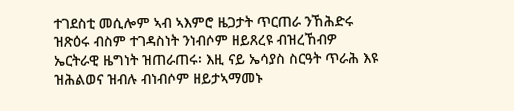ተገደስቲ መሲሎም ኣብ ኣእምሮ ዜጋታት ጥርጠራ ንኸሕድሩ ዝጽዕሩ ብስም ተገዳስነት ንነብሶም ዘይጸረዩ ብዝረኸብዎ ኤርትራዊ ዜግነት ዝጠራጠሩ፡ እዚ ናይ ኤሳያስ ስርዓት ጥራሕ እዩ ዝሕልወና ዝብሉ ብነብሶም ዘይታኣማመኑ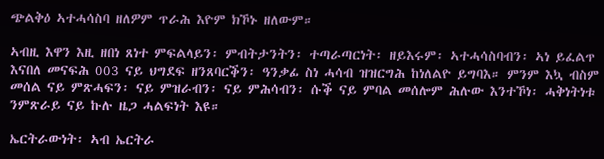ጭልቅዕ ኣተሓሳስባ ዘለዎም ጥራሕ እዮም ክኾኑ ዘለውም።

ኣብዚ እዋን እዚ ዘበነ ጸነተ ምፍልላይን፡ ምብትታንትን፡ ተጣራጣርነት፡ ዘይእሩም፡ ኣተሓሳስባብን፡ ኣነ ይፈልጥ እናበለ መናፍሕ 003 ናይ ህግደፍ ዘንጸባርቕን፡ ዓንቃፊ ስነ ሓሳብ ዝዝርግሕ ከነለልዮ ይግባእ። ምንም እኳ ብስም መሰል ናይ ምጽሓፍን፡ ናይ ምዝራብን፡ ናይ ምሕሳብን፡ ሱቕ ናይ ምባል መሰሎም ሕሉው እንተኾነ፡ ሓቅነትነቱ ንምጽራይ ናይ ኩሉ ዜጋ ሓልፍነት እዩ።

ኤርትራውነት፡ ኣብ ኤርትራ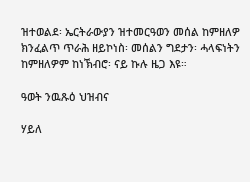ዝተወልደ፡ ኤርትራውያን ዝተመርዓወን መሰል ከምዘለዎ ክንፈልጥ ጥራሕ ዘይኮነስ፡ መሰልን ግደታን፡ ሓላፍነትን ከምዘለዎም ከነኽብሮ፡ ናይ ኩሉ ዜጋ እዩ።

ዓወት ንዉጹዕ ህዝብና

ሃይለ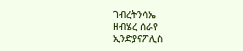ገብረትንሳኤ
ዘብሄረ ሰራየ
ኢንድያናፖሊስ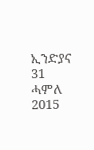ኢንድያና
31 ሓምለ 2015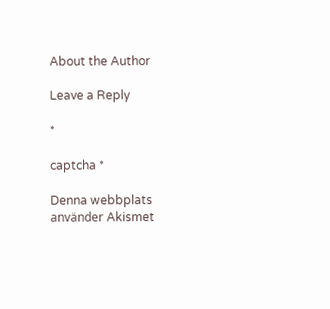About the Author

Leave a Reply

*

captcha *

Denna webbplats använder Akismet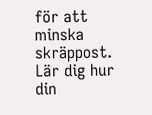för att minska skräppost. Lär dig hur din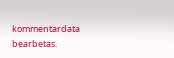kommentardata bearbetas.